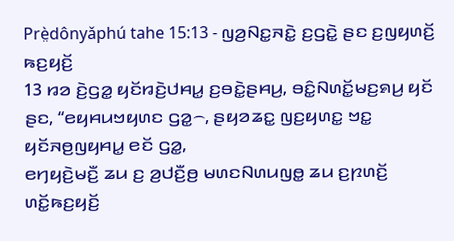Prè̤dônyǎphú tahe 15:13 - ꤜꤤ꤬ꤡꤢ꤭ꤏꤢꤧ꤭ ꤢ꤬ꤞꤢꤧ꤭ ꤔꤢ ꤢ꤬ꤜꤟꤛꤢꤩ꤬ ꤒꤢ꤬ꤟꤢꤩ꤬
13 ꤙꤤ ꤢꤧ꤬ꤞꤤ꤭ ꤟꤢꤩꤙꤢꤧ꤬ꤓꤌꤣ꤭ ꤢ꤬ꤋꤢꤧ꤭ꤔꤌꤣ꤬, ꤋꤢꤨ꤭ꤡꤛꤢꤩ꤭ꤗꤢ꤬ꤎꤣ꤬ ꤟꤢꤩ ꤔꤢ, “ꤕꤟꤌꤣꤠꤟꤛꤢ ꤞꤤ꤭꤮, ꤔꤟꤤꤘꤢ꤭ ꤜꤢ꤬ꤟꤛꤢ꤭ ꤠꤢ꤭ ꤟꤢꤩꤏꤥ꤬ꤜꤟꤌꤣ꤭ ꤕꤢꤩ ꤞꤤ꤭,
ꤕꤚꤟꤢꤧ꤬ꤗꤢꤪ꤬ ꤘꤣ ꤢ꤬ ꤤ꤬ꤓꤢꤪ꤬ꤥ꤬ ꤗꤛꤢꤡꤛꤣꤜꤥ꤭ ꤘꤣ ꤢ꤬ꤐꤛꤢꤩ꤬ ꤛꤢꤩ꤭ꤒꤢ꤬ꤟꤢꤩ꤬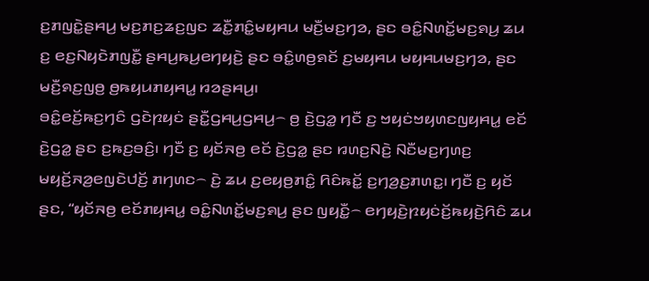ꤢ꤬ꤊꤜꤢꤧ꤭ꤔꤌꤣ꤬ ꤗꤢ꤬ꤊꤢ꤬ꤘꤢ꤬ꤜꤢ ꤘꤢꤪ꤭ꤊꤢꤨ꤭ꤗꤟꤌꤣ ꤗꤢꤪ꤬ꤗꤢ꤬ꤚꤤ, ꤔꤢ ꤋꤢꤨ꤭ꤡꤛꤢꤩ꤭ꤗꤢ꤬ꤎꤣ꤬ ꤘꤣ ꤢ꤬ ꤕꤢ꤬ꤡꤟꤢꤧꤊꤜꤢꤪ꤭ ꤔꤌꤣ꤬ꤒꤣ꤬ꤕꤚꤟꤢꤧ꤬ ꤔꤢ ꤋꤢꤨ꤭ꤛꤥ꤬ꤎꤢꤩ ꤢ꤬ꤗꤟꤌꤣ ꤗꤟꤌꤣꤗꤢ꤬ꤚꤤ, ꤔꤢ ꤗꤢꤪ꤬ꤎꤢ꤬ꤜꤥ꤬ ꤥ꤬ꤒꤟꤣꤊꤟꤌꤣ꤭ ꤙꤤꤔꤌꤣ꤬꤯
ꤋꤢꤨ꤭ꤕꤢꤩ꤬ꤒꤢ꤬ꤚꤢꤨ ꤞꤢꤧꤐꤟꤢꤦ ꤔꤢꤪ꤭ꤞꤌꤣ꤬ꤞꤌꤣ꤬꤮ ꤥ꤬ ꤢꤧ꤬ꤞꤤ꤭ ꤚꤢꤪ ꤢ꤬ ꤠꤟꤢꤦꤠꤟꤛꤢꤜꤟꤌꤣ꤭ ꤕꤢꤩ ꤢꤧ꤬ꤞꤤ꤭ ꤔꤢ ꤢ꤬ꤒꤢ꤬ꤋꤢꤨ꤬꤯ ꤚꤢꤪ ꤢ꤬ ꤟꤢꤩꤏꤥ꤬ ꤕꤢꤩ ꤢꤧ꤬ꤞꤤ꤭ ꤔꤢ ꤙꤛꤢ꤬ꤡꤢꤧ꤬ ꤡꤢꤪꤗꤢ꤬ꤚꤛꤢ꤬ ꤗꤟꤢꤩ꤬ꤏꤤ꤬ꤕꤜꤢꤧꤓꤢꤩ꤬ ꤊꤚꤛꤢ꤮ ꤢꤧ꤬ ꤘꤣ ꤢ꤬ꤕꤟꤥ꤬ꤊꤢꤨ꤭ ꤖꤢꤨꤒꤢꤩ꤭ ꤢ꤬ꤚꤤ꤬ꤢ꤬ꤊꤛꤢ꤭꤯ ꤚꤢꤪ ꤢ꤬ ꤟꤢꤩ ꤔꤢ, “ꤟꤢꤩꤏꤥ꤬ ꤕꤢꤩꤊꤟꤌꤣ꤭ ꤋꤢꤨ꤭ꤡꤛꤢꤩ꤭ꤗꤢ꤬ꤎꤣ꤬ ꤔꤢ ꤜꤟꤢꤪ꤭꤮ ꤕꤚꤟꤢꤧ꤬ꤐꤟꤢꤦꤢꤩ꤬ꤒꤟꤢꤧ꤬ꤖꤢꤨ ꤘꤣ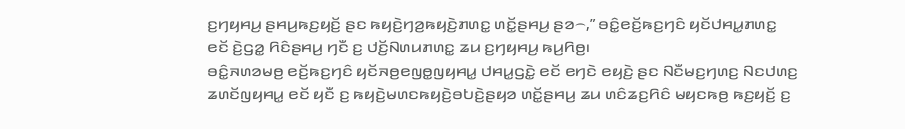ꤢ꤬ꤚꤟꤌꤣ꤬ ꤔꤌꤣ꤬ꤒꤢ꤬ꤟꤢꤩ꤬ ꤔꤢ ꤒꤟꤢꤧ꤬ꤚꤤ꤬ꤒꤟꤢꤧ꤬ꤊꤛꤢ꤭ ꤛꤢꤩ꤭ꤔꤌꤣ꤬ ꤔꤤ꤮,” ꤋꤢꤨ꤭ꤕꤢꤩ꤬ꤒꤢ꤬ꤚꤢꤨ ꤟꤢꤩꤓꤌꤣ꤭ꤊꤛꤢ꤭ ꤕꤢꤩ ꤢꤧ꤬ꤞꤤ꤭ ꤖꤢꤨꤔꤌꤣ꤬ ꤚꤢꤪ ꤢ꤬ ꤓꤢꤩ꤬ꤡꤛꤣꤊꤛꤢ꤭ ꤘꤣ ꤢ꤬ꤚꤟꤌꤣ꤬ ꤒꤣ꤬ꤖꤥ꤬꤯
ꤋꤢꤨ꤭ꤏꤛꤤꤗꤥ꤬ ꤕꤢꤩ꤬ꤒꤢ꤬ꤚꤢꤨ ꤟꤢꤩꤏꤥ꤬ꤕꤜꤥ꤭ꤜꤟꤌꤣ꤭ ꤓꤌꤣ꤭ꤞꤢꤧ꤭ ꤕꤢꤩ ꤕꤚꤢꤧ ꤕꤟꤢꤧ꤬ ꤔꤢ ꤡꤢꤪꤗꤢ꤬ꤚꤛꤢ꤬ ꤡꤢꤓꤛꤢ꤬ ꤘꤛꤢꤩꤜꤟꤌꤣ꤭ ꤕꤢꤩ ꤟꤢꤪ ꤢ꤬ ꤒꤟꤢꤧ꤬ꤗꤛꤢꤒꤟꤢꤧ꤬ꤋꤝꤢꤧ꤬ꤔꤟꤤ ꤛꤢꤩ꤭ꤔꤌꤣ꤬ ꤘꤣ ꤛꤢꤨꤘꤢ꤬ꤖꤢꤨ ꤗꤟꤢꤒꤥ꤬ ꤒꤢ꤬ꤟꤢꤩ꤬ ꤢ꤬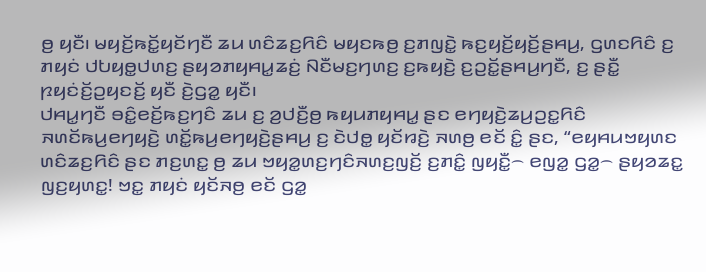ꤥ꤬ ꤟꤢꤪ꤯ ꤗꤟꤢꤩ꤬ꤒꤢꤩ꤭ꤟꤢꤩꤚꤢꤪ ꤘꤣ ꤛꤢꤨꤘꤢ꤬ꤖꤢꤨ ꤗꤟꤢꤒꤥ꤬ ꤢ꤬ꤊꤜꤢꤧ꤭ ꤒꤢ꤬ꤟꤢꤩ꤬ꤟꤢꤩ꤬ꤔꤌꤣ꤬, ꤞꤛꤢꤖꤢꤨ ꤢ꤬ ꤊꤟꤢꤦ ꤓꤝꤟꤥ꤭ꤓꤛꤢ꤬ ꤔꤟꤤꤊꤟꤌꤣ꤭ꤘꤢꤦ꤬ ꤡꤢꤪꤗꤢ꤬ꤚꤛꤢ꤬ ꤢ꤬ꤒꤟꤢꤧ꤬ ꤢ꤬ꤑꤢꤩ꤭ꤔꤌꤣ꤬ꤚꤢꤪ, ꤢ꤬ ꤔꤢꤪ꤭ ꤐꤟꤢꤦꤢꤩ꤬ꤑꤟꤢꤢꤩ꤬ ꤟꤢꤪ ꤢꤧ꤬ꤞꤤ꤭ ꤟꤢꤪ꤯
ꤓꤌꤣ꤭ꤚꤢꤪ ꤋꤢꤨ꤭ꤕꤢꤩ꤬ꤒꤢ꤬ꤚꤢꤨ ꤘꤣ ꤢ꤬ ꤤ꤬ꤓꤢꤪ꤬ꤥ꤬ ꤒꤟꤣꤊꤟꤌꤣ꤭ ꤔꤢ ꤕꤚꤟꤢꤧ꤬ꤘꤣ꤬ꤑꤢ꤭ꤖꤢꤨ ꤏꤛꤢꤩꤒꤣ꤬ꤕꤚꤟꤢꤧ꤬ ꤛꤢꤩ꤭ꤒꤣ꤬ꤕꤚꤟꤢꤧ꤬ꤔꤌꤣ꤬ ꤢ꤬ ꤢꤧꤓꤥ꤭ ꤟꤢꤩꤙꤢꤧ꤬ ꤏꤛꤥ꤬ ꤕꤢꤩ ꤢꤨ꤭ ꤔꤢ, “ꤕꤟꤌꤣꤠꤟꤛꤢ ꤛꤢꤨꤘꤢ꤬ꤖꤢꤨ ꤔꤢ ꤊꤢ꤬ꤛꤢ꤭ ꤥ꤬ ꤘꤣ ꤠꤟꤤ꤭ꤛꤢ꤬ꤚꤢꤨꤏꤛꤢ꤬ꤜꤢꤩ꤬ ꤢ꤬ꤊꤢꤨ꤭ ꤜꤟꤢꤪ꤭꤮ ꤕꤜꤤ꤭ ꤞꤤ꤭꤮ ꤔꤟꤤꤘꤢ꤭ ꤜꤢ꤬ꤟꤛꤢ꤭! ꤠꤢ꤭ ꤊꤟꤢꤦ ꤟꤢꤩꤏꤥ꤬ ꤕꤢꤩ ꤞꤤ꤭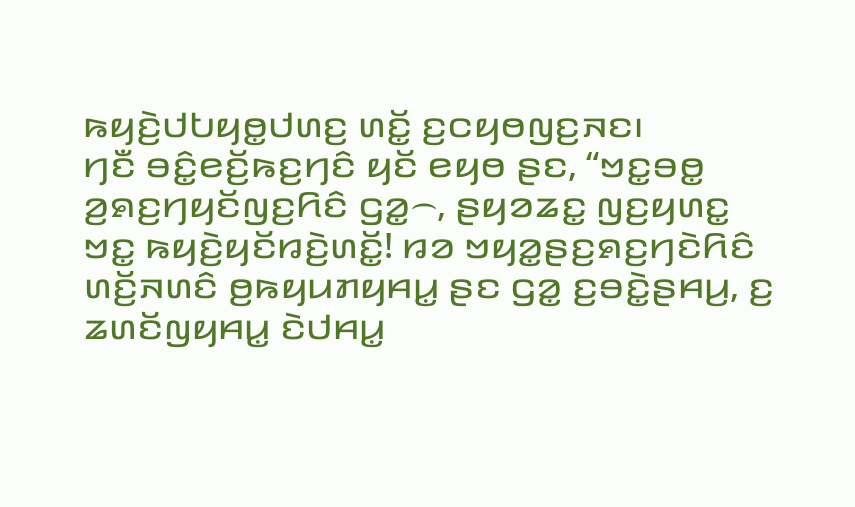ꤒꤟꤢꤧ꤬ꤓꤝꤟꤥ꤭ꤓꤛꤢ꤬ ꤛꤢꤩ꤭ ꤢ꤬ꤍꤟꤥꤜꤢ꤬ꤏꤢ꤯
ꤚꤢꤪ ꤋꤢꤨ꤭ꤕꤢꤩ꤬ꤒꤢ꤬ꤚꤢꤨ ꤟꤢꤩ ꤕꤟꤥ ꤔꤢ, “ꤠꤢ꤭ꤋꤥ꤭ ꤤ꤬ꤎꤢ꤬ꤚꤟꤢꤩꤜꤢ꤬ꤖꤢꤨ ꤞꤤ꤭꤮, ꤔꤟꤤꤘꤢ꤭ ꤜꤢ꤬ꤟꤛꤢ꤭ ꤠꤢ꤭ ꤒꤟꤢꤧ꤬ꤟꤢꤩꤙꤢꤧ꤬ꤛꤢꤩ꤭! ꤙꤤ ꤠꤟꤤ꤭ꤔꤢ꤬ꤎꤢ꤬ꤚꤢꤧꤖꤢꤨ ꤛꤢꤩ꤬ꤏꤛꤢꤨ ꤥ꤬ꤒꤟꤣꤊꤟꤌꤣ꤭ ꤔꤢ ꤞꤤ꤭ ꤢ꤬ꤋꤢꤧ꤭ꤔꤌꤣ꤬, ꤢ꤬ ꤘꤛꤢꤩꤜꤟꤌꤣ꤭ ꤢꤧꤓꤌꤣ꤭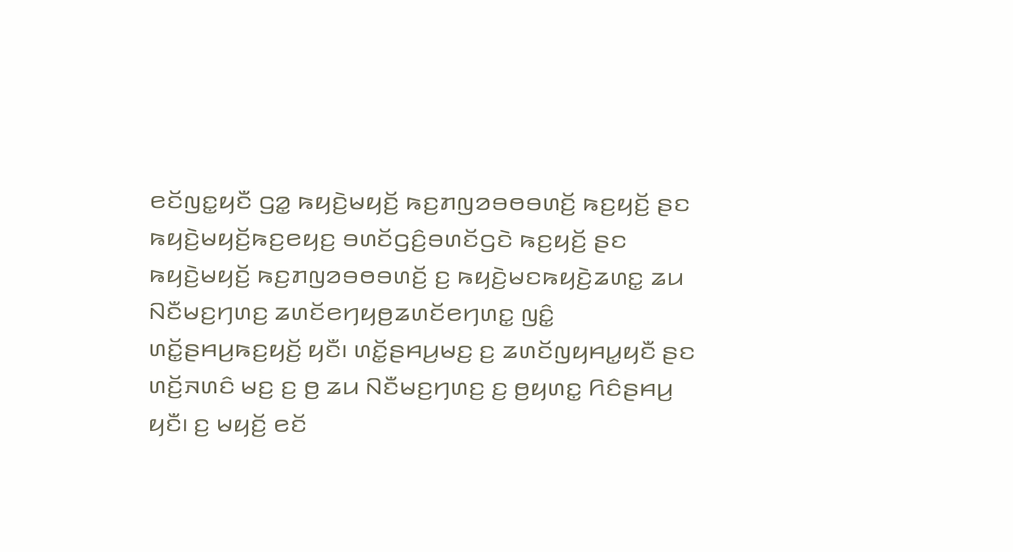ꤕꤢꤩꤜꤢ꤭ꤟꤢꤪ ꤞꤤ꤭ ꤒꤟꤢꤧ꤬ꤗꤟꤢꤩ꤬ ꤒꤢ꤬ꤊꤜꤤꤋꤥꤋꤛꤢꤩ꤬ ꤒꤢ꤬ꤟꤢꤩ꤬ ꤔꤢ ꤒꤟꤢꤧ꤬ꤗꤟꤢꤩ꤬ꤒꤢ꤬ꤕꤟꤢ꤬ ꤋꤛꤢꤩꤞꤢꤨ꤬ꤋꤛꤢꤩꤞꤢꤧ ꤒꤢ꤬ꤟꤢꤩ꤬ ꤔꤢ ꤒꤟꤢꤧ꤬ꤗꤟꤢꤩ꤬ ꤒꤢ꤬ꤊꤜꤤꤋꤥꤋꤛꤢꤩ꤬ ꤢ꤬ ꤒꤟꤢꤧ꤬ꤗꤢꤒꤟꤢꤧ꤬ꤘꤛꤢ꤭ ꤘꤣ ꤡꤢꤪꤗꤢ꤬ꤚꤛꤢ꤬ ꤘꤛꤢꤩꤕꤚꤟꤥ꤬ꤘꤛꤢꤩꤕꤚꤛꤢ꤭ ꤜꤢꤨ꤭ ꤛꤢꤩ꤭ꤔꤌꤣ꤬ꤒꤢ꤬ꤟꤢꤩ꤬ ꤟꤢꤪ꤯ ꤛꤢꤩ꤭ꤔꤌꤣ꤬ꤗꤢ꤬ ꤢ꤬ ꤘꤛꤢꤩꤜꤟꤌꤣ꤭ꤟꤢꤪ ꤔꤢ ꤛꤢꤩ꤬ꤏꤛꤢꤨ ꤗꤢ꤬ ꤢ꤬ ꤥ꤬ ꤘꤣ ꤡꤢꤪꤗꤢ꤬ꤚꤛꤢ꤬ ꤢ꤬ ꤥ꤬ꤟꤛꤢ꤭ ꤖꤢꤨꤔꤌꤣ꤬ ꤟꤢꤪ꤯ ꤢ꤬ ꤗꤟꤢꤩ꤬ ꤕꤢꤩ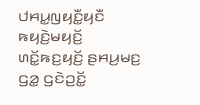ꤓꤌꤣ꤭ꤜꤟꤢꤪ꤭ꤟꤢꤪ ꤒꤟꤢꤧ꤬ꤗꤟꤢꤩ꤬ ꤛꤢꤩ꤭ꤒꤢ꤬ꤟꤢꤩ꤬ ꤔꤌꤣ꤬ꤗꤢ꤬ ꤞꤤ꤭ ꤞꤢꤧꤑꤢꤩ꤭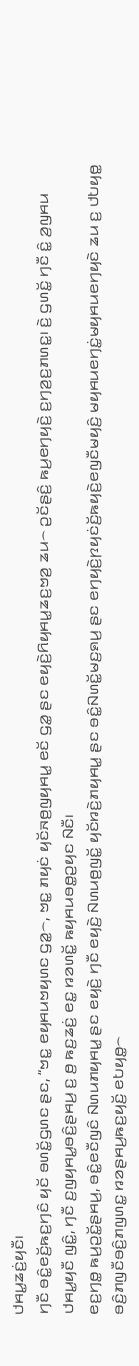ꤓꤌꤣ꤭ꤘꤢꤦ꤬ꤟꤢꤪ꤯
ꤚꤢꤪ ꤋꤢꤨ꤭ꤕꤢꤩ꤬ꤒꤢ꤬ꤚꤢꤨ ꤟꤢꤩ ꤋꤛꤢꤩ꤭ꤞꤛꤢ ꤔꤢ, “ꤠꤢ꤭ ꤕꤟꤌꤣꤠꤟꤛꤢ ꤞꤤ꤭꤮, ꤠꤢ꤭ ꤊꤟꤢꤦ ꤟꤢꤩꤏꤥ꤬ꤜꤟꤌꤣ꤭ ꤕꤢꤩ ꤞꤤ꤭ ꤔꤢ ꤕꤟꤢꤧ꤬ꤖꤟꤌꤣ꤭ꤘꤢ꤬ꤠꤤ꤬ ꤘꤣ꤮ ꤑꤢꤩꤔꤢꤨ꤬ ꤒꤣ꤬ꤕꤚꤟꤢꤧ꤬ ꤢ꤬ꤚꤤ꤬ꤢ꤬ꤊꤛꤢ꤭꤯ ꤢꤧ꤬ ꤞꤛꤢꤩ꤭ ꤚꤢꤪ ꤢꤨ꤭ ꤤ꤬ꤜꤌꤣ ꤓꤌꤣ꤭ꤟꤢꤪ ꤜꤢꤨ꤭, ꤚꤢꤪ ꤢ꤬ꤜꤟꤌꤣ꤭ꤋꤢꤨ꤬ꤔꤌꤣ꤬ ꤢ꤬ ꤥ꤬ ꤒꤢ꤬ꤘꤢꤦ꤬ ꤕꤢ꤭ ꤙꤤꤛꤢꤩ꤭ ꤒꤟꤌꤣꤋꤥ꤭ꤑꤟꤢ ꤡꤢꤪ꤯
ꤕꤢ꤬ꤚꤥ꤭ ꤒꤣ꤬ꤑꤢꤩ꤭ꤔꤌꤣ꤬, ꤋꤢꤨ꤭ꤕꤢꤪꤜꤢꤨ ꤡꤛꤣꤊꤟꤌꤣ꤭ ꤔꤢ ꤕꤟꤢꤧ꤬ ꤚꤢꤪ ꤕꤟꤢꤧ꤬ ꤡꤛꤣꤥ꤬ꤜꤢꤩ꤭ ꤟꤢꤩꤙꤢꤧ꤬ꤊꤟꤌꤣ꤭ ꤔꤢ ꤋꤢꤨ꤭ꤡꤛꤢꤩ꤭ꤗꤢ꤬ꤎꤣ꤬ ꤔꤢ ꤕꤚꤟꤢꤧ꤬ꤐꤟꤢꤦꤢꤩ꤬ꤒꤟꤢꤧ꤬ꤕꤜꤢꤪꤗꤟꤢꤨ꤬ ꤗꤟꤌꤣꤕꤚꤢꤦ꤭ꤗꤟꤌꤣꤕꤚꤟꤢꤧ ꤘꤣ ꤢ꤬ ꤓꤝꤟꤥ꤭ ꤋꤢꤨ꤬ꤊꤜꤢꤪꤋꤢꤨ꤬ꤊꤜꤛꤢ꤭ ꤙꤤꤔꤌꤣ꤬ꤒꤢ꤬ꤟꤢꤩ꤬ ꤕꤝꤟꤥ꤭꤮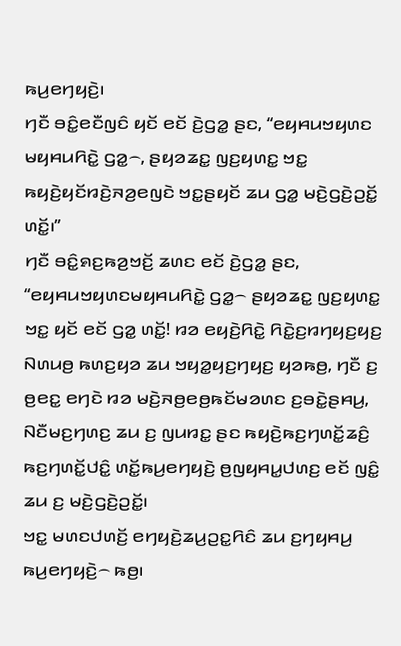ꤒꤣ꤬ꤕꤚꤟꤢꤧ꤬꤯
ꤚꤢꤪ ꤋꤢꤨ꤭ꤕꤢꤪꤜꤢꤨ ꤟꤢꤩ ꤕꤢꤩ ꤢꤧ꤬ꤞꤤ꤭ ꤔꤢ, “ꤕꤟꤌꤣꤠꤟꤛꤢ ꤗꤟꤌꤣꤖꤢꤧ꤭ ꤞꤤ꤭꤮, ꤔꤟꤤꤘꤢ꤭ ꤜꤢ꤬ꤟꤛꤢ꤭ ꤠꤢ꤭ ꤒꤟꤢꤧ꤬ꤟꤢꤩꤙꤢꤧ꤬ꤏꤤ꤬ꤕꤜꤢꤧ ꤠꤢ꤭ꤔꤟꤢꤩ ꤘꤣ ꤞꤤ꤭ ꤗꤢꤧ꤬ꤞꤢꤧ꤬ꤑꤢꤩ꤭ ꤛꤢꤩ꤭꤯”
ꤚꤢꤪ ꤋꤢꤨ꤭ꤎꤢ꤬ꤒꤤ꤬ꤠꤢꤩ꤬ ꤘꤛꤢ ꤕꤢꤩ ꤢꤧ꤬ꤞꤤ꤭ ꤔꤢ, “ꤕꤟꤌꤣꤠꤟꤛꤢꤗꤟꤌꤣꤖꤢꤧ꤭ ꤞꤤ꤭꤮ ꤔꤟꤤꤘꤢ꤭ ꤜꤢ꤬ꤟꤛꤢ꤭ ꤠꤢ꤭ ꤟꤢꤩ ꤕꤢꤩ ꤞꤤ꤭ ꤛꤢꤩ꤭! ꤙꤤ ꤕꤟꤢꤧ꤬ꤖꤢꤧ꤭ ꤖꤢꤧ꤭ꤢ꤬ꤙꤚꤟꤢ꤬ꤟꤢ꤬ ꤡꤛꤣꤥ꤬ ꤒꤛꤢ꤬ꤟꤤ ꤘꤣ ꤠꤟꤤ꤭ꤟꤢ꤬ꤚꤟꤢ꤬ ꤟꤤꤒꤥ꤬, ꤚꤢꤪ ꤢ꤬ ꤥ꤬ꤕꤢ꤭ ꤕꤚꤢꤧ ꤙꤤ ꤗꤢꤧ꤬ꤏꤥ꤬ꤕꤥ꤬ꤒꤢꤩꤗꤤꤛꤢ ꤢ꤬ꤋꤢꤧ꤭ꤔꤌꤣ꤬, ꤡꤢꤪꤗꤢ꤬ꤚꤛꤢ꤬ ꤘꤣ ꤢ꤬ ꤜꤣꤙꤢ꤭ ꤔꤢ ꤒꤟꤢꤧ꤬ꤒꤢ꤬ꤚꤛꤢꤩ꤭ꤘꤢꤨ꤬ ꤒꤢ꤬ꤚꤛꤢꤩ꤭ꤓꤢꤨ꤭ ꤛꤢꤩ꤭ꤒꤣ꤬ꤕꤚꤟꤢꤧ꤬ ꤥ꤬ꤜꤟꤌꤣ꤭ꤓꤛꤢ꤬ ꤕꤢꤩ ꤜꤢꤨ꤭ ꤘꤣ ꤢ꤬ ꤗꤢꤧ꤬ꤞꤢꤧ꤬ꤑꤢꤩ꤭꤯
ꤠꤢ꤭ ꤗꤛꤢꤓꤛꤢꤩ꤬ ꤕꤚꤟꤢꤧ꤬ꤘꤣ꤬ꤑꤢ꤭ꤖꤢꤨ ꤘꤣ ꤢ꤬ꤚꤟꤌꤣ꤬ ꤒꤣ꤬ꤕꤚꤟꤢꤧ꤬꤮ ꤒꤥ꤬꤯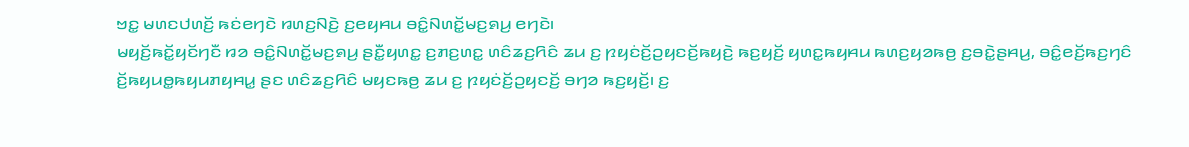ꤠꤢ꤭ ꤗꤛꤢꤓꤛꤢꤩ꤬ ꤒꤢꤦꤕꤚꤢꤧ ꤙꤛꤢ꤬ꤡꤢꤧ꤬ ꤢ꤬ꤕꤟꤌꤣ ꤋꤢꤨ꤭ꤡꤛꤢꤩ꤭ꤗꤢ꤬ꤎꤣ꤬ ꤕꤚꤢꤧ꤯
ꤗꤟꤢꤩ꤬ꤒꤢꤩ꤭ꤟꤢꤩꤚꤢꤪ ꤙꤤ ꤋꤢꤨ꤭ꤡꤛꤢꤩ꤭ꤗꤢ꤬ꤎꤣ꤬ ꤔꤢꤪ꤭ꤟꤛꤢ꤭ ꤢ꤬ꤊꤢ꤬ꤛꤢ꤭ ꤛꤢꤨꤘꤢ꤬ꤖꤢꤨ ꤘꤣ ꤢ꤬ ꤐꤟꤢꤦꤢꤩ꤬ꤑꤟꤢꤢꤩ꤬ꤒꤟꤢꤧ꤬ ꤒꤢ꤬ꤟꤢꤩ꤬ ꤟꤛꤢ꤭ꤒꤟꤌꤣ ꤒꤛꤢ꤬ꤟꤤꤒꤥ꤬ ꤢ꤬ꤋꤢꤧ꤭ꤔꤌꤣ꤬, ꤋꤢꤨ꤭ꤕꤢꤩ꤬ꤒꤢ꤬ꤚꤢꤨ ꤢꤩ꤬ꤒꤟꤣꤥ꤭ꤒꤟꤣꤊꤟꤌꤣ꤭ ꤔꤢ ꤛꤢꤨꤘꤢ꤬ꤖꤢꤨ ꤗꤟꤢꤒꤥ꤬ ꤘꤣ ꤢ꤬ ꤐꤟꤢꤦꤢꤩ꤬ꤑꤟꤢꤢꤩ꤬ ꤋꤚꤤ ꤒꤢ꤬ꤟꤢꤩ꤬꤯ ꤢ꤬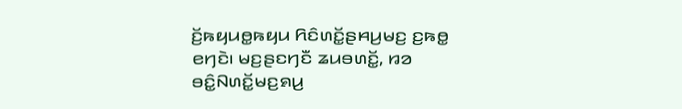ꤢꤩ꤬ꤒꤟꤣꤥ꤭ꤒꤟꤣ ꤖꤢꤨꤛꤢꤩ꤭ꤔꤌꤣ꤬ꤗꤢ꤬ ꤢ꤬ꤒꤥ꤭ ꤕꤚꤢꤧ꤯ ꤗꤢ꤬ꤔꤢꤚꤢꤪ ꤘꤣꤋꤛꤢꤩ꤭, ꤙꤤ ꤋꤢꤨ꤭ꤡꤛꤢꤩ꤭ꤗꤢ꤬ꤎꤣ꤬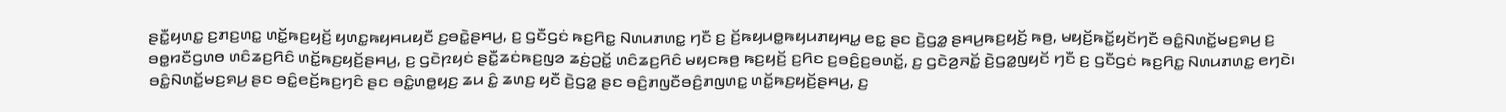ꤔꤢꤪ꤭ꤟꤛꤢ꤭ ꤢ꤬ꤊꤢ꤬ꤛꤢ꤭ ꤛꤢꤩ꤭ꤒꤢ꤬ꤟꤢꤩ꤬ ꤟꤛꤢ꤭ꤒꤟꤌꤣꤟꤢꤪ ꤢ꤬ꤋꤢꤧ꤭ꤔꤌꤣ꤬, ꤢ꤬ ꤞꤢꤪꤞꤢꤦ ꤒꤢ꤬ꤖꤢ꤭ ꤡꤛꤣꤊꤛꤢ꤭ ꤚꤢꤪ ꤢ꤬ ꤢꤩ꤬ꤒꤟꤣꤥ꤭ꤒꤟꤣꤊꤟꤌꤣ꤭ ꤕꤢ꤭ ꤔꤢ ꤢꤧ꤬ꤞꤤ꤭ ꤔꤌꤣ꤬ꤒꤢ꤬ꤟꤢꤩ꤬ ꤒꤥ꤬, ꤗꤟꤢꤩ꤬ꤒꤢꤩ꤭ꤟꤢꤩꤚꤢꤪ ꤋꤢꤨ꤭ꤡꤛꤢꤩ꤭ꤗꤢ꤬ꤎꤣ꤬ ꤢ꤬ ꤋꤥ꤭ꤙꤢꤪꤞꤛꤥ ꤛꤢꤨꤘꤢ꤬ꤖꤢꤨ ꤛꤢꤩ꤭ꤒꤢ꤬ꤟꤢꤩ꤬ꤔꤌꤣ꤬, ꤢ꤬ ꤞꤢꤧꤐꤟꤢꤦ ꤔꤢꤪ꤭ꤘꤢꤦꤒꤢ꤬ꤜꤤ ꤘꤢꤦ꤬ꤑꤢꤩ꤭ ꤛꤢꤨꤘꤢ꤬ꤖꤢꤨ ꤗꤟꤢꤒꤥ꤬ ꤒꤢ꤬ꤟꤢꤩ꤬ ꤢ꤬ꤖꤢ ꤢ꤬ꤋꤢꤨ꤬ꤢ꤬ꤋꤛꤢꤩ꤭, ꤢ꤬ ꤞꤢꤧꤤ꤬ꤏꤢꤩ꤭ ꤢꤧ꤬ꤞꤤ꤭ꤜꤟꤢꤩ ꤚꤢꤪ ꤢ꤬ ꤞꤢꤪꤞꤢꤦ ꤒꤢ꤬ꤖꤢ꤭ ꤡꤛꤣꤊꤛꤢ꤭ ꤕꤚꤢꤧ꤯
ꤋꤢꤨ꤭ꤡꤛꤢꤩ꤭ꤗꤢ꤬ꤎꤣ꤬ ꤔꤢ ꤋꤢꤨ꤭ꤕꤢꤩ꤬ꤒꤢ꤬ꤚꤢꤨ ꤔꤢ ꤋꤢꤨ꤭ꤛꤥ꤭ꤟꤢ꤬ ꤘꤣ ꤢꤨ꤭ ꤘꤛꤢ꤬ ꤟꤢꤪ ꤢꤧ꤬ꤞꤤ꤭ ꤔꤢ ꤋꤢꤨ꤬ꤊꤜꤢꤪꤋꤢꤨ꤬ꤊꤜꤛꤢ꤭ ꤛꤢꤩ꤭ꤒꤢ꤬ꤟꤢꤩ꤬ꤔꤌꤣ꤬, ꤢ꤬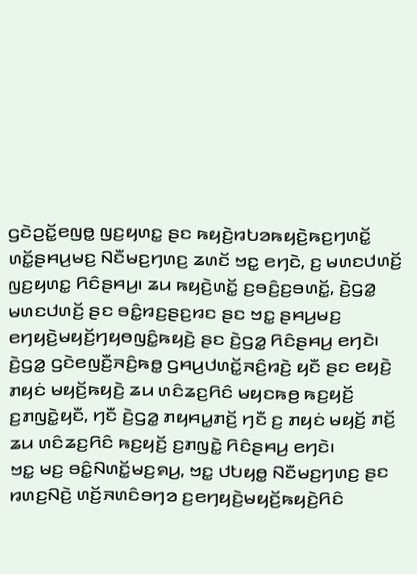ꤞꤢꤧꤑꤢꤩ꤭ꤕꤜꤥ꤭ ꤜꤢ꤬ꤟꤛꤢ꤭ ꤔꤢ ꤒꤟꤢꤧ꤬ꤙꤝꤤꤒꤟꤢꤧ꤬ꤒꤢ꤬ꤚꤛꤢꤩ꤭ ꤛꤢꤩ꤭ꤔꤌꤣ꤬ꤗꤢ꤬ ꤡꤢꤪꤗꤢ꤬ꤚꤛꤢ꤬ ꤘꤛꤢꤩ ꤠꤢ꤭ ꤕꤚꤢꤧ, ꤢ꤬ ꤗꤛꤢꤓꤛꤢꤩ꤬ ꤜꤢ꤬ꤟꤛꤢ꤭ ꤖꤢꤨꤔꤌꤣ꤬꤯ ꤘꤣ ꤒꤟꤢꤧ꤬ꤛꤢꤩ꤭ ꤢ꤬ꤋꤢꤨ꤬ꤢ꤬ꤋꤛꤢꤩ꤭, ꤢꤧ꤬ꤞꤤ꤭ ꤗꤛꤢꤓꤛꤢꤩ꤬ ꤔꤢ ꤋꤢꤨ꤭ꤙꤢ꤬ꤔꤢ꤬ꤙꤢ ꤔꤢ ꤠꤢ꤭ ꤔꤌꤣ꤬ꤗꤢ꤬ ꤕꤚꤟꤢꤧ꤬ꤗꤟꤢꤩ꤬ꤚꤟꤥꤜꤢꤨ꤭ꤒꤟꤢꤧ꤬ ꤔꤢ ꤢꤧ꤬ꤞꤤ꤭ ꤖꤢꤨꤔꤌꤣ꤬ ꤕꤚꤢꤧ꤯ ꤢꤧ꤬ꤞꤤ꤭ ꤞꤢꤧꤕꤜꤢꤪ꤬ꤏꤢꤨ꤬ꤒꤥ꤭ ꤞꤌꤣ꤬ꤓꤛꤢꤩ꤭ꤏꤢꤨ꤬ꤙꤢꤧ꤬ ꤟꤢꤪ ꤔꤢ ꤕꤟꤢꤧ꤬ ꤊꤟꤢꤦ ꤗꤟꤢꤩ꤬ꤒꤟꤢꤧ꤬ ꤘꤣ ꤛꤢꤨꤘꤢ꤬ꤖꤢꤨ ꤗꤟꤢꤒꤥ꤬ ꤒꤢ꤬ꤟꤢꤩ꤬ ꤢ꤬ꤊꤜꤢꤧ꤭ꤟꤢꤪ, ꤚꤢꤪ ꤢꤧ꤬ꤞꤤ꤭ ꤊꤟꤌꤣ꤭ꤊꤢꤩ꤬ ꤚꤢꤪ ꤢ꤬ ꤊꤟꤢꤦ ꤗꤟꤢꤩ꤬ ꤊꤢꤩ꤬ ꤘꤣ ꤛꤢꤨꤘꤢ꤬ꤖꤢꤨ ꤒꤢ꤬ꤟꤢꤩ꤬ ꤢ꤬ꤊꤜꤢꤧ꤭ ꤖꤢꤨꤔꤌꤣ꤬ ꤕꤚꤢꤧ꤯
ꤠꤢ꤭ ꤗꤢ꤬ ꤋꤢꤨ꤭ꤡꤛꤢꤩ꤭ꤗꤢ꤬ꤎꤣ꤬, ꤠꤢ꤭ ꤓꤝꤟꤥ꤭ ꤡꤢꤪꤗꤢ꤬ꤚꤛꤢ꤬ ꤔꤢ ꤙꤛꤢ꤬ꤡꤢꤧ꤬ ꤛꤢꤩ꤬ꤏꤛꤢꤨꤋꤚꤤ ꤢ꤬ꤕꤚꤟꤢꤧ꤬ꤗꤟꤢꤩ꤬ꤒꤟꤢꤧ꤬ꤖꤢꤨ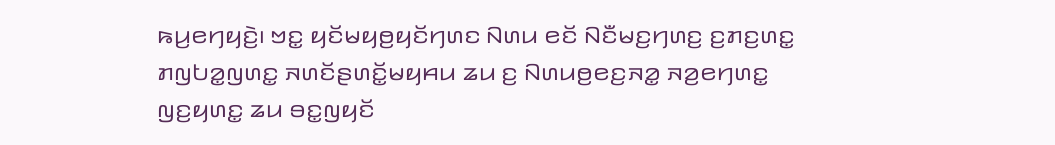ꤒꤣ꤬ꤕꤚꤟꤢꤧ꤬꤯ ꤠꤢ꤭ ꤟꤢꤩꤗꤟꤥ꤬ꤟꤢꤩꤚꤛꤢ ꤡꤛꤣ ꤕꤢꤩ ꤡꤢꤪꤗꤢ꤬ꤚꤛꤢ꤬ ꤢ꤬ꤊꤢ꤬ꤛꤢ꤭ ꤊꤜꤝꤤ꤭ꤜꤛꤢ꤭ ꤏꤛꤢꤩꤔꤛꤢꤩ꤭ꤗꤟꤌꤣ ꤘꤣ ꤢ꤬ ꤡꤛꤣꤥ꤬ꤕꤢ꤬ꤏꤤ꤭ ꤏꤤ꤬ꤕꤚꤛꤢ꤭ ꤜꤢ꤬ꤟꤛꤢ꤭ ꤘꤣ ꤋꤢ꤭ꤜꤟꤢꤩ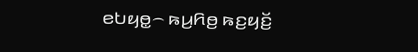ꤕꤝꤟꤥ꤭꤮ ꤒꤣ꤬ꤖꤥ꤬ ꤒꤢ꤬ꤟꤢꤩ꤬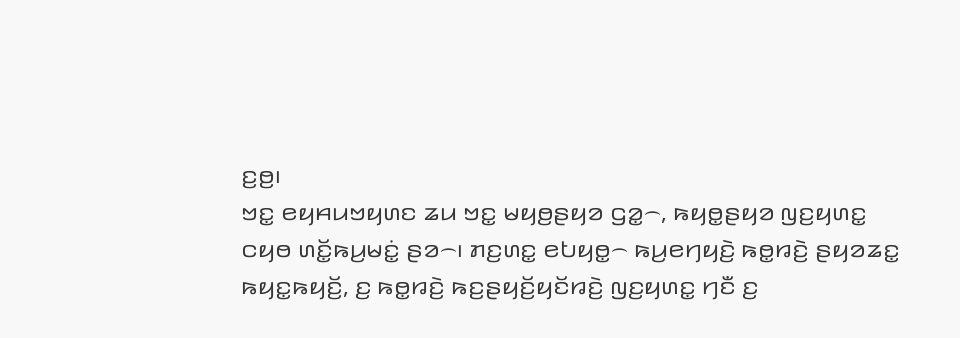ꤢ꤬ꤥ꤬꤯
ꤠꤢ꤭ ꤕꤟꤌꤣꤠꤟꤛꤢ ꤘꤣ ꤠꤢ꤭ ꤗꤟꤥ꤬ꤔꤟꤤ ꤞꤤ꤭꤮, ꤒꤟꤥ꤭ꤔꤟꤤ ꤜꤢ꤬ꤟꤛꤢ꤭ ꤍꤟꤥ ꤛꤢꤩ꤭ꤒꤣ꤬ꤗꤢꤦ꤭ ꤔꤤ꤮꤯ ꤊꤢ꤬ꤛꤢ꤭ ꤕꤝꤟꤥ꤭꤮ ꤒꤣ꤬ꤕꤚꤟꤢꤧ꤬ ꤒꤥ꤭ꤙꤢꤧ꤬ ꤔꤟꤤꤘꤢ꤭ ꤒꤟꤢ꤭ꤒꤟꤢꤩ꤬, ꤢ꤬ ꤒꤥ꤭ꤙꤢꤧ꤬ ꤒꤢ꤬ꤔꤟꤢꤩ꤬ꤟꤢꤩꤙꤢꤧ꤬ ꤜꤢ꤬ꤟꤛꤢ꤭ ꤚꤢꤪ ꤢ꤬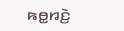ꤒꤥ꤭ꤙꤢꤧ꤬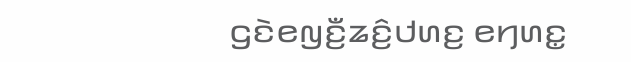ꤞꤢꤧꤕꤜꤢꤪ꤬ꤘꤢꤨ꤬ꤓꤛꤢ꤬ ꤕꤚꤛꤢ꤭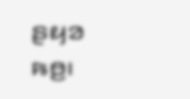ꤔꤟꤤ ꤒꤥ꤬꤯